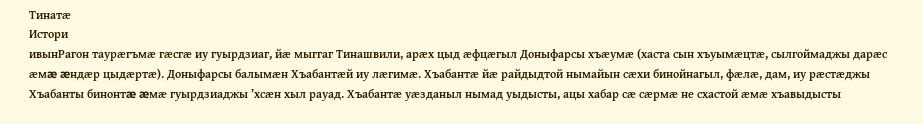Тинатæ
Истори
ивынРагон таурæгъмæ гæсгæ иу гуырдзиаг, йæ мыггаг Тинашвили, арæх цыд æфцæгыл Доныфарсы хъæумæ (хаста сын хъуымæцтæ, сылгоймаджы дарæс æмæ æндæр цыдæртæ). Доныфарсы балымæн Хъабантæй иу лæгимæ. Хъабантæ йæ райдыдтой нымайын сæхи бинойнагыл, фæлæ, дам, иу рæстæджы Хъабанты бинонтæ æмæ гуырдзиаджы ’хсæн хыл рауад. Хъабантæ уæзданыл нымад уыдысты, ацы хабар сæ сæрмæ не схастой æмæ хъавыдысты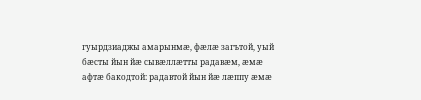гуырдзиаджы амарынмæ, фæлæ загътой, уый бæсты йын йæ сывæллæтты радавæм, æмæ афтæ бакодтой: радавтой йын йæ лæппу æмæ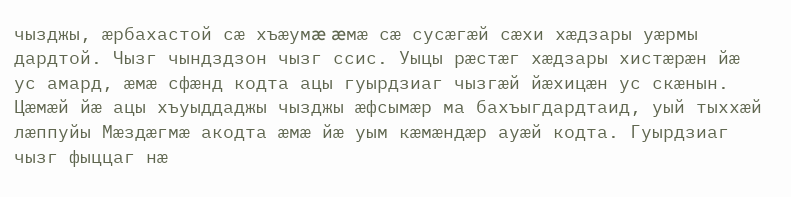чызджы, æрбахастой сæ хъæумæ æмæ сæ сусæгæй сæхи хæдзары уæрмы дардтой. Чызг чындздзон чызг ссис. Уыцы рæстæг хæдзары хистæрæн йæ ус амард, æмæ сфæнд кодта ацы гуырдзиаг чызгæй йæхицæн ус скæнын. Цæмæй йæ ацы хъуыддаджы чызджы æфсымæр ма бахъыгдардтаид, уый тыххæй лæппуйы Мæздæгмæ акодта æмæ йæ уым кæмæндæр ауæй кодта. Гуырдзиаг чызг фыццаг нæ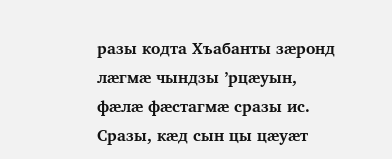разы кодта Хъабанты зæронд лæгмæ чындзы ’рцæуын, фæлæ фæстагмæ сразы ис. Сразы, кæд сын цы цæуæт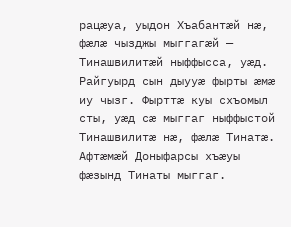рацæуа, уыдон Хъабантæй нæ, фæлæ чызджы мыггагæй — Тинашвилитæй ныффысса, уæд. Райгуырд сын дыууæ фырты æмæ иу чызг. Фырттæ куы схъомыл сты, уæд сæ мыггаг ныффыстой Тинашвилитæ нæ, фæлæ Тинатæ. Афтæмæй Доныфарсы хъæуы фæзынд Тинаты мыггаг.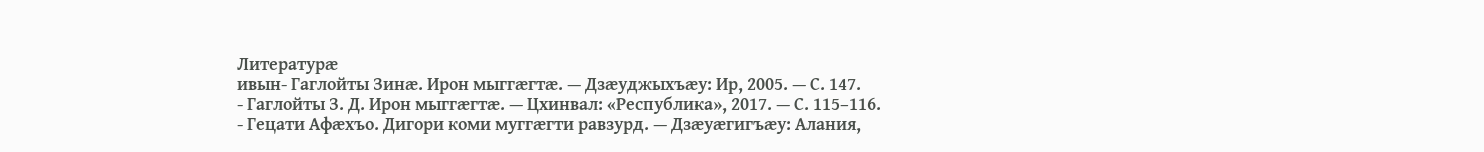Литературæ
ивын- Гаглойты Зинæ. Ирон мыггæгтæ. — Дзæуджыхъæу: Ир, 2005. — С. 147.
- Гаглойты З. Д. Ирон мыггæгтæ. — Цхинвал: «Республика», 2017. — С. 115–116.
- Гецати Афæхъо. Дигори коми муггæгти равзурд. — Дзæуæгигъæу: Алания,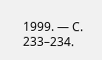1999. — С. 233–234.